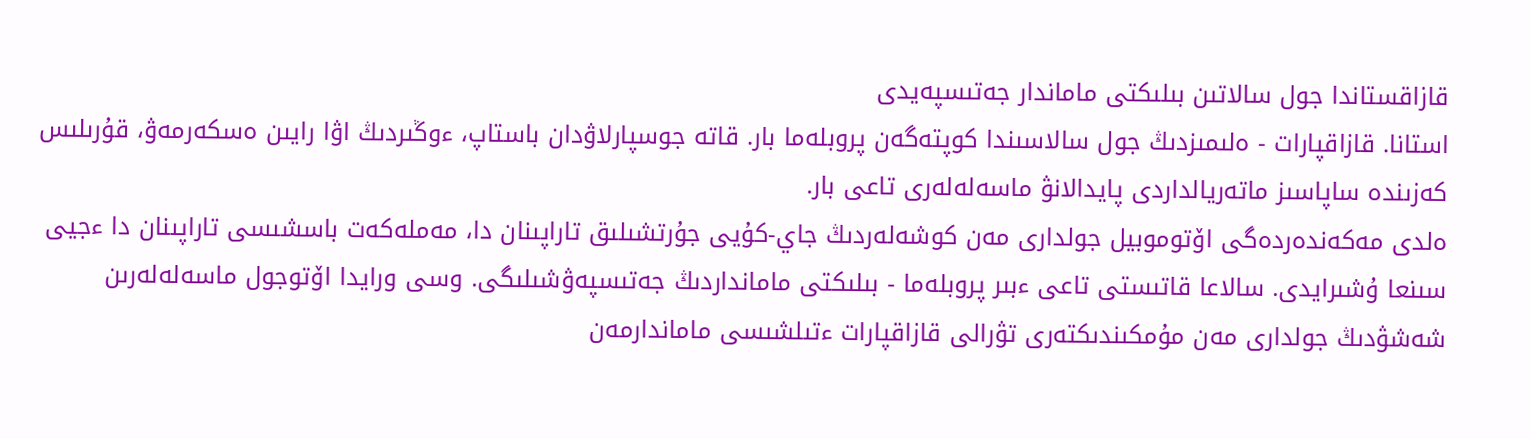قازاقستاندا جول سالاتىن بىلىكتى ماماندار جەتىسپەيدى
استانا. قازاقپارات - ەلىمىزدىڭ جول سالاسىندا كوپتەگەن پروبلەما بار. قاتە جوسپارلاۋدان باستاپ، ءوڭىردىڭ اۋا رايىن ەسكەرمەۋ، قۇرىلىس كەزىندە ساپاسىز ماتەريالداردى پايدالانۋ ماسەلەلەرى تاعى بار.
ەلدى مەكەندەردەگى اۆتوموبيل جولدارى مەن كوشەلەردىڭ جاي-كۇيى جۇرتشىلىق تاراپىنان دا، مەملەكەت باسشىسى تاراپىنان دا ءجيى سىنعا ۇشىرايدى. سالاعا قاتىستى تاعى ءبىر پروبلەما - بىلىكتى مامانداردىڭ جەتىسپەۋشىلىگى. وسى ورايدا اۆتوجول ماسەلەلەرىن شەشۋدىڭ جولدارى مەن مۇمكىندىكتەرى تۋرالى قازاقپارات ءتىلشىسى ماماندارمەن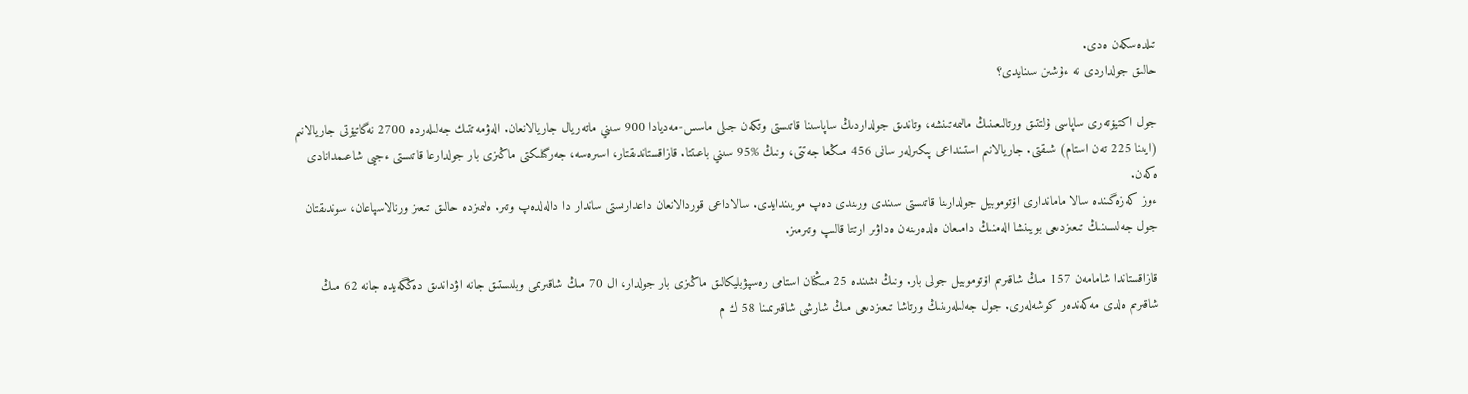تىلدەسكەن ەدى.
حالىق جولداردى نە ءۇشىن سىنايدى؟

جول اكتيۆتەرى ساپاسى ۇلتتىق ورتالىعىنىڭ مالىمەتىنشە، وتاندىق جولداردىڭ ساپاسىنا قاتىستى وتكەن جىلى ماسس-مەديادا 900 سىني ماتەريال جاريالانعان. الەۋمەتتىك جەلىلەردە 2700 نەگاتيۆتى جاريالانىم (ايىنا 225 تەن استام) شىقتى. جاريالانىم استىنداعى پىكىرلەر سانى 456 مىڭعا جەتتى، ونىڭ %95 سىني باعىتتا. قازاقستاندىقتار، اسىرەسە، جەرگىلىكتى ماڭىزى بار جولدارعا قاتىستى ءجيى شاعىمدانادى ەكەن.
ءوز كەزەگىندە سالا ماماندارى اۆتوموبيل جولدارىنا قاتىستى سىندى ورىندى دەپ مويىندايدى. سالاداعى قوردالانعان داعدارىستى ساندار دا دالەلدەپ وتىر. ەلىمىزدە حالىق تىعىز ورنالاسپاعان، سوندىقتان جول جەلىسىنىڭ تىعىزدىعى بويىنشا الەمنىڭ دامىعان ەلدەرىنەن ەداۋىر ارتتا قالىپ وتىرمىز.

قازاقستاندا شامامەن 157 مىڭ شاقىرىم اۆتوموبيل جولى بار. ونىڭ ىشىندە 25 مىڭنان استامى رەسپۋبليكالىق ماڭىزى بار جولدار، ال 70 مىڭ شاقىرىمى وبلىستىق جانە اۋداندىق دەڭگەيدە جانە 62 مىڭ شاقىرىم ەلدى مەكەندەر كوشەلەرى. جول جەلىلەرىنىڭ ورتاشا تىعىزدىعى مىڭ شارشى شاقىرىمىنا 58 ك م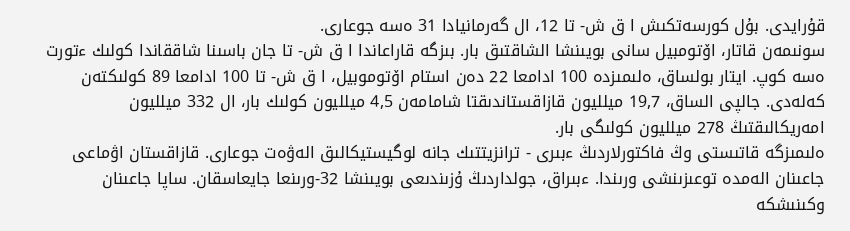قۇرايدى. بۇل كورسەتكىش ا ق ش- تا 12، ال گەرمانيادا 31 ەسە جوعارى.
سونىمەن قاتار، اۆتومبيل سانى بويىنشا الشاقتىق بار. بىزگە قاراعاندا ا ق ش- تا جان باسىنا شاققاندا كولىك ءتورت ەسە كوپ. ايتار بولساق، ەلىمىزدە 100 ادامعا 22 دەن استام اۆتوموبيل، ا ق ش- تا 100 ادامعا 89 كولىكتەن كەلەدى. جالپى الساق، 19,7 ميلليون قازاقستاندىقتا شامامەن 4,5 ميلليون كولىك بار، ال 332 ميلليون امەريكالىقتىڭ 278 ميلليون كولىگى بار.
ەلىمىزگە قاتىستى وڭ فاكتورلاردىڭ ءبىرى - ترانزيتتىك جانە لوگيستيكالىق الەۋەت جوعارى. قازاقستان اۋماعى جاعىنان الەمدە توعىزىنشى ورىندا. ءبىراق، جولداردىڭ ۇزىندىعى بويىنشا 32-ورىنعا جايعاسقان. ساپا جاعىنان وكىنىشكە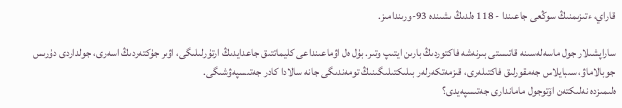قاراي، ءتىزىمنىڭ سوڭعى جاعىندا - 118 ەلدىڭ ىشىندە 93-ورىندامىز.

ساراپشىلار جول ماسەلەسىنە قاتىستى بىرنەشە فاكتوردىڭ بارىن ايتىپ وتىر. بۇل ەل اۋماعىنداعى كليماتتىق جاعدايدىڭ ارتۇرلىلىگى، اۋىر جۇكتەردىڭ اسەرى، جولداردى دۇرىس جوبالاماۋ، سىبايلاس جەمقورلىق فاكتىلەرى، قىزمەتكەرلەر بىلىكتىلىگىنىڭ تومەندىگى جانە سالادا كادر جەتىسپەۋشىگى.
ەلىمىزدە نەلىكتەن اۆتوجول ماماندارى جەتىسپەيدى؟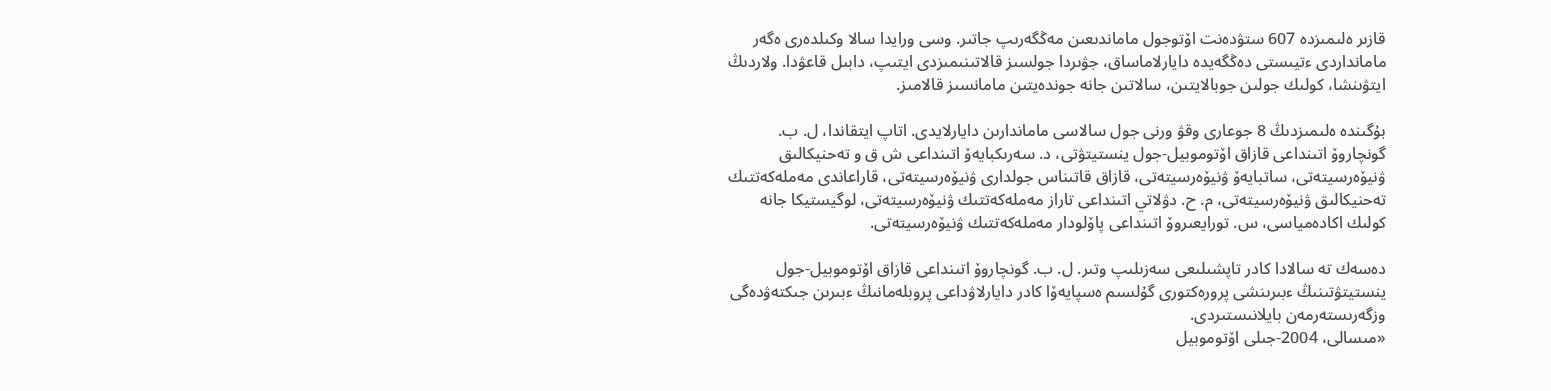قازىر ەلىمىزدە 607 ستۋدەنت اۆتوجول ماماندىعىن مەڭگەرىپ جاتىر. وسى ورايدا سالا وكىلدەرى ەگەر مامانداردى ءتيىستى دەڭگەيدە دايارلاماساق، جۋىردا جولسىز قالاتىنىمىزدى ايتىپ، دابىل قاعۋدا. ولاردىڭ ايتۋىنشا، كولىك جولىن جوبالايتىن، سالاتىن جانە جوندەيتىن مامانسىز قالامىز.

بۇگىندە ەلىمىزدىڭ 8 جوعارى وقۋ ورنى جول سالاسى ماماندارىن دايارلايدى. اتاپ ايتقاندا، ل. ب. گونچاروۆ اتىنداعى قازاق اۆتوموبيل-جول ينستيتۋتى، د. سەرىكبايەۆ اتىنداعى ش ق و تەحنيكالىق ۋنيۆەرسيتەتى، ساتبايەۆ ۋنيۆەرسيتەتى، قازاق قاتىناس جولدارى ۋنيۆەرسيتەتى، قاراعاندى مەملەكەتتىك تەحنيكالىق ۋنيۆەرسيتەتى، م. ح. دۋلاتي اتىنداعى تاراز مەملەكەتتىك ۋنيۆەرسيتەتى، لوگيستيكا جانە كولىك اكادەمياسى، س. تورايعىروۆ اتىنداعى پاۆلودار مەملەكەتتىك ۋنيۆەرسيتەتى.

دەسەك تە سالادا كادر تاپشىلىعى سەزىلىپ وتىر. ل. ب. گونچاروۆ اتىنداعى قازاق اۆتوموبيل-جول ينستيتۋتىنىڭ ءبىرىنشى پرورەكتورى گۇلسىم ەسپايەۆا كادر دايارلاۋداعى پروبلەمانىڭ ءبىرىن جىكتەۋدەگى وزگەرىستەرمەن بايلانىستىردى.
«مىسالى، 2004-جىلى اۆتوموبيل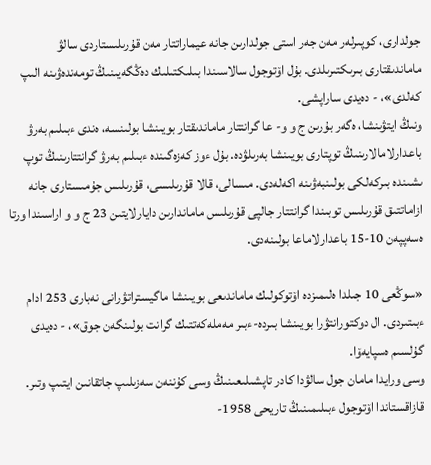جولدارى، كوپىرلەر مەن جەر استى جولدارىن جانە عيماراتتار مەن قۇرىلىستاردى سالۋ ماماندىقتارى بىرىكتىرىلدى. بۇل اۆتوجول سالاسىندا بىلىكتىلىك دەڭگەيىنىڭ تومەندەۋىنە الىپ كەلدى»، - دەيدى ساراپشى.
ونىڭ ايتۋىنشا، ەگەر بۇرىن ج و و- عا گرانتتار ماماندىقتار بويىنشا بولىنسە، ەندى ءبىلىم بەرۋ باعدارلامالارىنىڭ توپتارى بويىنشا بەرىلۋدە. بۇل ءوز كەزەگىندە ءبىلىم بەرۋ گرانتتارىنىڭ توپ ىشىندە بىركەلكى بولىنبەۋىنە اكەلەدى. مىسالى، قالا قۇرىلىسى، قۇرىلىس جۇمىستارى جانە ازاماتتىق قۇرىلىس توبىندا گرانتتار جالپى قۇرىلىس ماماندارىن دايارلايتىن 23 ج و و اراسىندا ورتا ەسەپپەن 10-15 باعدارلاماعا بولىنەدى.

«سوڭعى 10 جىلدا ەلىمىزدە اۆتوكولىك ماماندىعى بويىنشا ماگيستراتۋرانى نەبارى 253 ادام ءبىتىردى. ال دوكتورانتۋرا بويىنشا بىردە-ءبىر مەملەكەتتىك گرانت بولىنگەن جوق»، - دەيدى گۇلسىم ەسپايەۆا.
وسى ورايدا مامان جول سالۋدا كادر تاپشىلىعىنىڭ وسى كۇننەن سەزىلىپ جاتقانىن ايتىپ وتىر.
قازاقستاندا اۆتوجول ءبىلىمىنىڭ تاريحى 1958-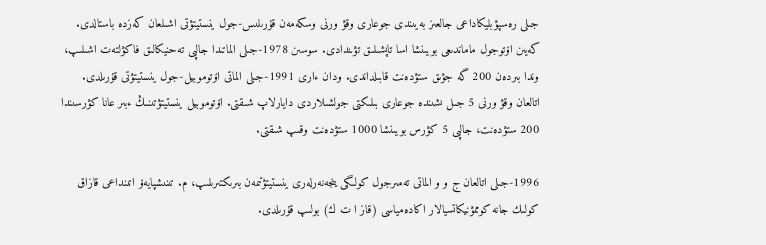جىلى رەسپۋبليكاداعى جالعىز بەيىندى جوعارى وقۋ ورنى وسكەمەن قۇرىلىس-جول ينستيتۋتى اشىلعان كەزدە باستالدى. كەيىن اۆتوجول ماماندىعى بويىنشا اسا تاپشىلىق تۋىندادى. سوسىن 1978-جىلى الماتىدا جالپى تەحنيكالىق فاكۋلتەت اشىلىپ، وندا بىردەن 200 گە جۋىق ستۋدەنت قابىلداندى. ودان ءارى 1991-جىلى الماتى اۆتوموبيل-جول ينستيتۋتى قۇرىلدى. اتالعان وقۋ ورنى 5 جىل ىشىندە جوعارى بىلىكتى جولشىلاردى دايارلاپ شىقتى. اۆتوموبيل ينستيتۋتىنىڭ ءبىر عانا كۋرسىندا 200 ستۋدەنت، جالپى 5 كۋرس بويىنشا 1000 ستۋدەنت وقىپ شىقتى.

1996-جىلى اتالعان ج و و الماتى تەمىرجول كولىگى ينجەنەرلەرى ينستيتۋتىمەن بىرىكتىرىلىپ، م. تىنىشپايەۆ اتىنداعى قازاق كولىك جانە كوممۋنيكاتسيالار اكادەمياسى (قاز ا ت ك) بولىپ قۇرىلدى.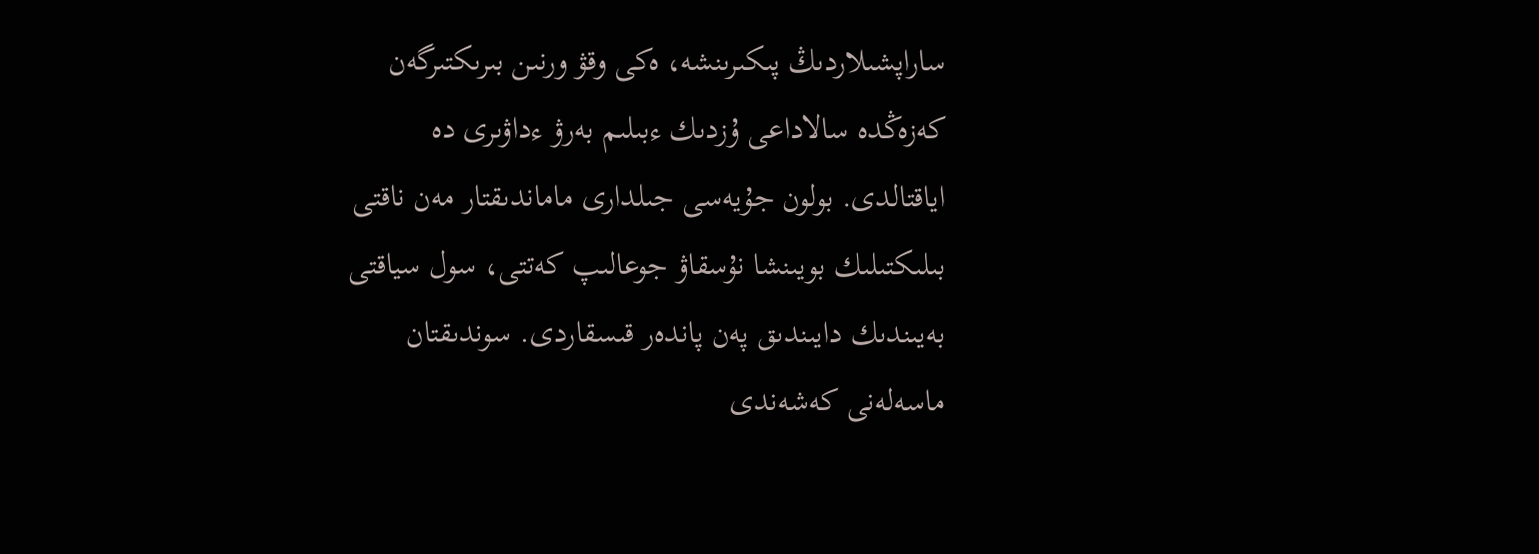ساراپشىلاردىڭ پىكىرىنشە، ەكى وقۋ ورنىن بىرىكتىرگەن كەزەڭدە سالاداعى ۇزدىك ءبىلىم بەرۋ ءداۋىرى دە اياقتالدى. بولون جۇيەسى جىلدارى ماماندىقتار مەن ناقتى بىلىكتىلىك بويىنشا نۇسقاۋ جوعالىپ كەتتى، سول سياقتى بەيىندىك دايىندىق پەن پاندەر قىسقاردى. سوندىقتان ماسەلەنى كەشەندى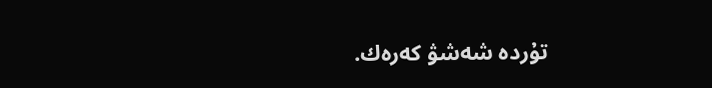تۇردە شەشۋ كەرەك.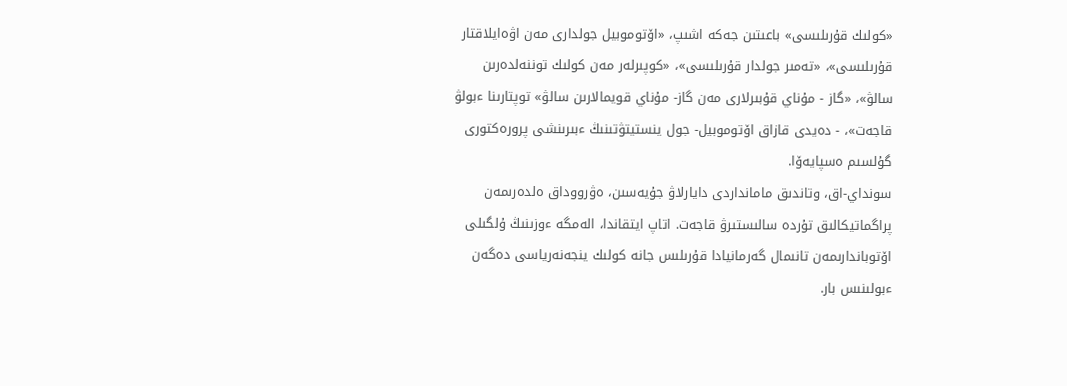«كولىك قۇرىلىسى» باعىتىن جەكە اشىپ، «اۆتوموبيل جولدارى مەن اۋەايلاقتار قۇرىلىسى»، «تەمىر جولدار قۇرىلىسى»، «كوپىرلەر مەن كولىك توننەلدەرىن سالۋ»، «گاز - مۇناي قۇبىرلارى مەن گاز- مۇناي قويمالارىن سالۋ» توپتارىنا ءبولۋ قاجەت»، - دەيدى قازاق اۆتوموبيل- جول ينستيتۋتىنىڭ ءبىرىنشى پرورەكتورى گۇلسىم ەسپايەۆا.
سونداي-اق، وتاندىق مامانداردى دايارلاۋ جۇيەسىن، ەۋرووداق ەلدەرىمەن پراگماتيكالىق تۇردە سالىستىرۋ قاجەت. اتاپ ايتقاندا، الەمگە ءوزىنىڭ ۇلگىلى اۆتوباندارىمەن تانىمال گەرمانيادا قۇرىلىس جانە كولىك ينجەنەرياسى دەگەن ءبولىنىس بار.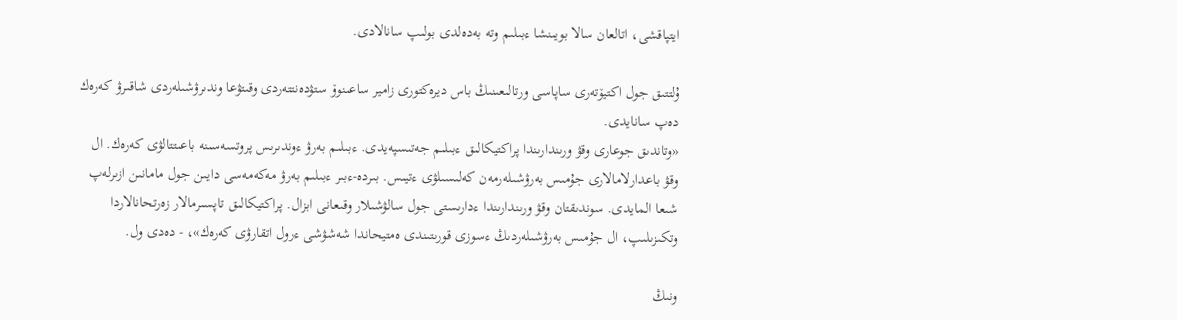ايتپاقشى، اتالعان سالا بويىنشا ءبىلىم وتە بەدەلدى بولىپ سانالادى.

ۇلتتىق جول اكتيۆتەرى ساپاسى ورتالىعىنىڭ باس ديرەكتورى زامير ساعىنوۆ ستۋدەنتتەردى وقىتۋعا وندىرۋشىلەردى شاقىرۋ كەرەك دەپ سانايدى.
«وتاندىق جوعارى وقۋ ورىندارىندا پراكتيكالىق ءبىلىم جەتىسپەيدى. ءبىلىم بەرۋ ءوندىرىس پروتسەسىنە باعىتتالۋى كەرەك. ال وقۋ باعدارلامالارى جۇمىس بەرۋشىلەرمەن كەلىسىلۋى ءتيىس. بىردە-ءبىر ءبىلىم بەرۋ مەكەمەسى دايىن جول مامانىن ازىرلەپ شىعا المايدى. سوندىقتان وقۋ ورىندارىندا ءدارىستى جول سالۋشىلار وقىعانى ابزال. پراكتيكالىق تاپسىرمالار زەرتحانالاردا وتكىزىلىپ، ال جۇمىس بەرۋشىلەردىڭ ءسوزى قورىتىندى ەمتيحاندا شەشۋشى ءرول اتقارۋى كەرەك»، - دەدى ول.

ونىڭ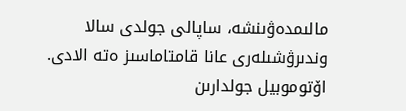مالىمدەۋىنشە، ساپالى جولدى سالا وندىرۋشىلەرى عانا قامتاماسىز ەتە الادى.
اۆتوموبيل جولدارىن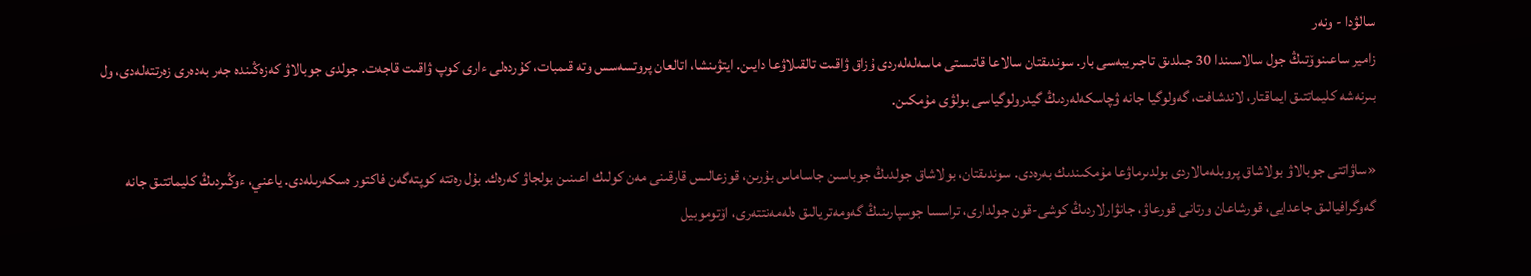سالۋدا - ونەر
زامير ساعىنوۆتىڭ جول سالاسىندا 30 جىلدىق تاجىريبەسى بار. سوندىقتان سالاعا قاتىستى ماسەلەلەردى ۇزاق ۋاقىت تالقىلاۋعا دايىن. ايتۋىنشا، اتالعان پروتسەسس وتە قىمبات، كۇردەلى ءارى كوپ ۋاقىت قاجەت. جولدى جوبالاۋ كەزەڭىندە جەر بەدەرى زەرتتەلەدى، ول بىرنەشە كليماتتىق ايماقتار، لاندشافت، گەولوگيا جانە ۋچاسكەلەردىڭ گيدرولوگياسى بولۋى مۇمكىن.

«ساۋاتتى جوبالاۋ بولاشاق پروبلەمالاردى بولدىرماۋعا مۇمكىندىك بەرەدى. سوندىقتان، بولاشاق جولدىڭ جوباسىن جاساماس بۇرىن، قوزعالىس قارقىنى مەن كولىك اعىنىن بولجاۋ كەرەك. بۇل رەتتە كوپتەگەن فاكتور ەسكەرىلەدى. ياعني، ءوڭىردىڭ كليماتتىق جانە گەوگرافيالىق جاعدايى، قورشاعان ورتانى قورعاۋ، جانۋارلاردىڭ كوشى-قون جولدارى، تراسسا جوسپارىنىڭ گەومەتريالىق ەلەمەنتتەرى، اۆتوموبيل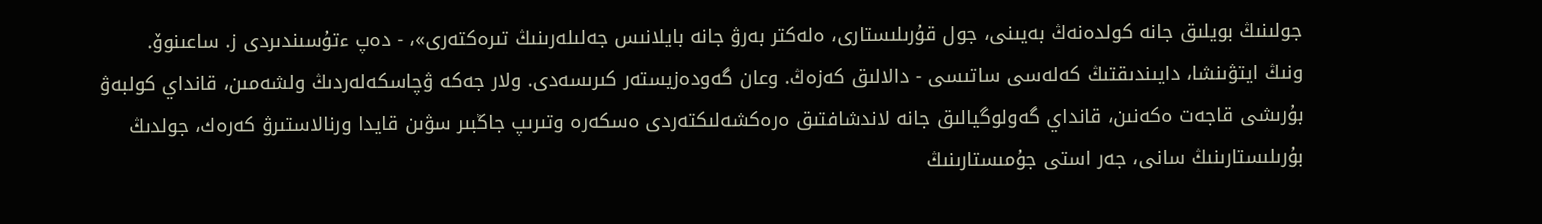جولىنىڭ بويلىق جانە كولدەنەڭ بەيىنى، جول قۇرىلىستارى، ەلەكتر بەرۋ جانە بايلانىس جەلىلەرىنىڭ تىرەكتەرى»، - دەپ ءتۇسىندىردى ز. ساعىنوۆ.
ونىڭ ايتۋىنشا، دايىندىقتىڭ كەلەسى ساتىسى - دالالىق كەزەڭ. وعان گەودەزيستەر كىرىسەدى. ولار جەكە ۋچاسكەلەردىڭ ولشەمىن، قانداي كولبەۋ بۇرىشى قاجەت ەكەنىن، قانداي گەولوگيالىق جانە لاندشافتىق ەرەكشەلىكتەردى ەسكەرە وتىرىپ جاڭبىر سۋىن قايدا ورنالاستىرۋ كەرەك، جولدىڭ بۇرىلىستارىنىڭ سانى، جەر استى جۇمىستارىنىڭ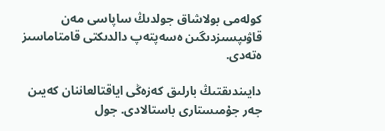كولەمى بولاشاق جولدىڭ ساپاسى مەن قاۋىپسىزدىگىن ەسەپتەپ دالدىكتى قامتاماسىز ەتەدى.

دايىندىقتىڭ بارلىق كەزەڭى اياقتالعاننان كەيىن جەر جۇمىستارى باستالادى. جول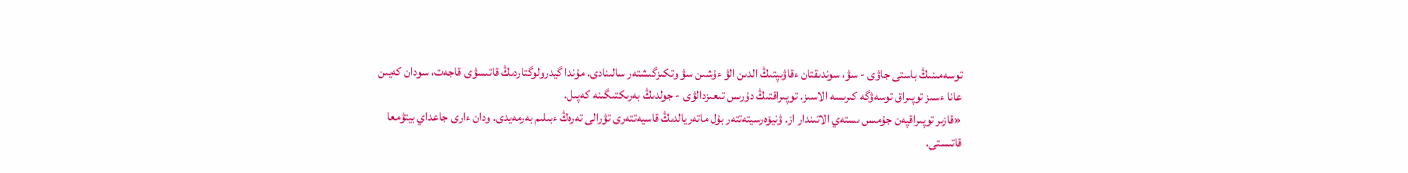توسەمىنىڭ باستى جاۋى - سۋ، سوندىقتان ءقاۋىپتىڭ الدىن الۋ ءۇشىن سۋ وتكىزگىشتەر سالىنادى. مۇندا گيدرولوگتاردىڭ قاتىسۋى قاجەت، سودان كەيىن عانا ءسىز توپىراق توسەۋگە كىرىسە الاسىز. توپىراقتىڭ دۇرىس تىعىزدالۋى - جولدىڭ بەرىكتىگىنە كەپىل.
«قازىر توپىراقپەن جۇمىس ىستەي الاتىندار از. ۋنيۆەرسيتەتتەر بۇل ماتەريالدىڭ قاسيەتتەرى تۋرالى تەرەڭ ءبىلىم بەرمەيدى. ودان ءارى جاعداي بيتۋمعا قاتىستى.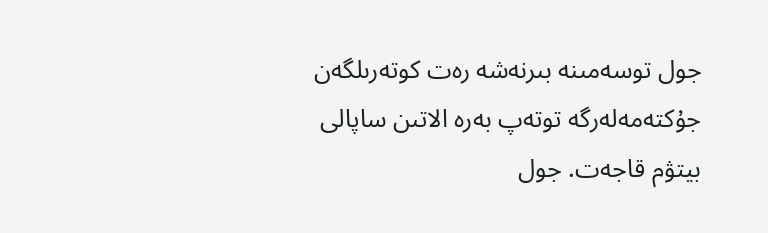جول توسەمىنە بىرنەشە رەت كوتەرىلگەن جۇكتەمەلەرگە توتەپ بەرە الاتىن ساپالى بيتۋم قاجەت. جول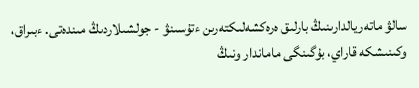سالۋ ماتەريالدارىنىڭ بارلىق ەرەكشەلىكتەرىن ءتۇسىنۋ - جولشىلاردىڭ مىندەتى. ءبىراق، وكىنىشكە قاراي، بۇگىنگى ماماندار ونىڭ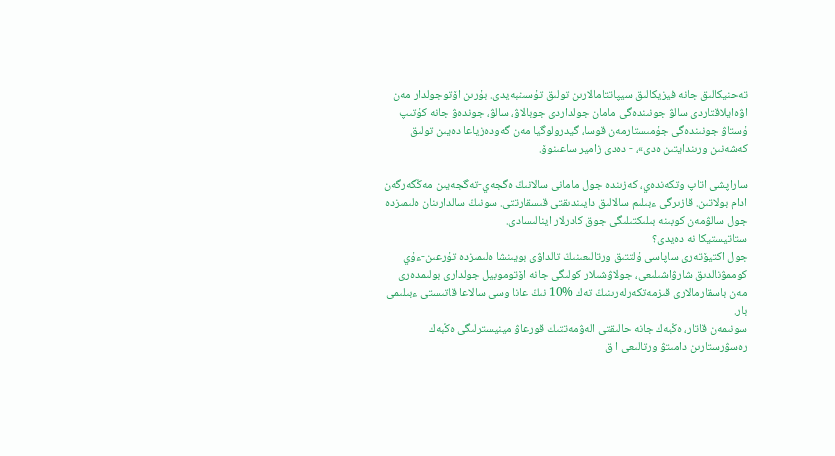تەحنيكالىق جانە فيزيكالىق سيپاتتامالارىن تولىق تۇسىنبەيدى. بۇرىن اۆتوجولدار مەن اۋەايلاقتاردى سالۋ جونىندەگى مامان جولداردى جوبالاۋ، سالۋ، جوندەۋ جانە كۇتىپ ۇستاۋ جونىندەگى جۇمىستارمەن قوسا، گيدرولوگيا مەن گەودەزياعا دەيىن تولىق كەشەنىن ورىندايتىن ەدى»، - دەدى زامير ساعىنوۆ.

ساراپشى اتاپ وتكەندەي، كەزىندە جول مامانى سالانىڭ ەگجەي-تەگجەيىن مەڭگەرگەن ادام بولاتىن. قازىرگى ءبىلىم سالالىق دايىندىقتى قىسقارتتى. سونىڭ سالدارىنان ەلىمىزدە جول سالۋمەن كوبىنە بىلىكتىلىگى جوق كادرلار اينالىسادى.
ستاتيستيكا نە دەيدى؟
جول اكتيۆتەرى ساپاسى ۇلتتىق ورتالىعىنىڭ تالداۋى بويىنشا ەلىمىزدە تۇرعىن-ءۇي كوممۋنالدىق شارۋاشىلىعى، جولاۋشىلار كولىگى جانە اۆتوموبيل جولدارى بولىمدەرى مەن باسقارمالارى قىزمەتكەرلەرىنىڭ تەك %10 نىڭ عانا وسى سالاعا قاتىستى ءبىلىمى بار.
سونىمەن قاتار، ەڭبەك جانە حالىقتى الەۋمەتتىك قورعاۋ مينيسترلىگى ەڭبەك رەسۋرستارىن دامىتۋ ورتالىعى ا ق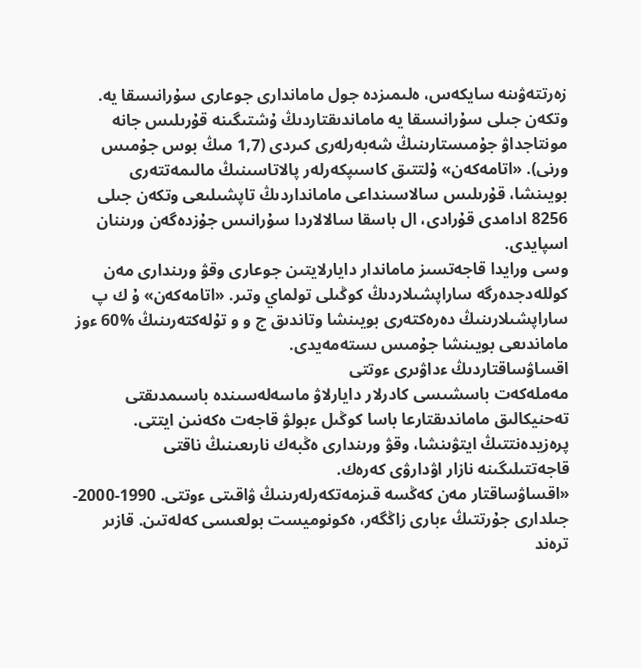زەرتتەۋىنە سايكەس، ەلىمىزدە جول ماماندارى جوعارى سۇرانىسقا يە. وتكەن جىلى سۇرانىسقا يە ماماندىقتاردىڭ ۇشتىگىنە قۇرىلىس جانە مونتاجداۋ جۇمىستارىنىڭ شەبەرلەرى كىردى (1,7 مىڭ بوس جۇمىس ورنى). «اتامەكەن» ۇلتتىق كاسىپكەرلەر پالاتاسىنىڭ مالىمەتتەرى بويىنشا، قۇرىلىس سالاسىنداعى مامانداردىڭ تاپشىلىعى وتكەن جىلى 8256 ادامدى قۇرادى، ال باسقا سالالاردا سۇرانىس جۇزدەگەن ورىننان اسپايدى.
وسى ورايدا قاجەتسىز ماماندار دايارلايتىن جوعارى وقۋ ورىندارى مەن كوللەدجدەرگە ساراپشىلاردىڭ كوڭىلى تولماي وتىر. «اتامەكەن» ۇ ك پ ساراپشىلارىنىڭ دەرەكتەرى بويىنشا وتاندىق ج و و تۇلەكتەرىنىڭ %60 ءوز ماماندىعى بويىنشا جۇمىس ىستەمەيدى.
اقساۋساقتاردىڭ ءداۋىرى ءوتتى
مەملەكەت باسشىسى كادرلار دايارلاۋ ماسەلەسىندە باسىمدىقتى تەحنيكالىق ماماندىقتارعا باسا كوڭىل ءبولۋ قاجەت ەكەنىن ايتتى. پرەزيدەنتتىڭ ايتۋىنشا، وقۋ ورىندارى ەڭبەك نارىعىنىڭ ناقتى قاجەتتىلىگىنە نازار اۋدارۋى كەرەك.
«اقساۋساقتار مەن كەڭسە قىزمەتكەرلەرىنىڭ ۋاقىتى ءوتتى. 1990-2000-جىلدارى جۇرتتىڭ ءبارى زاڭگەر، ەكونوميست بولعىسى كەلەتىن. قازىر ترەند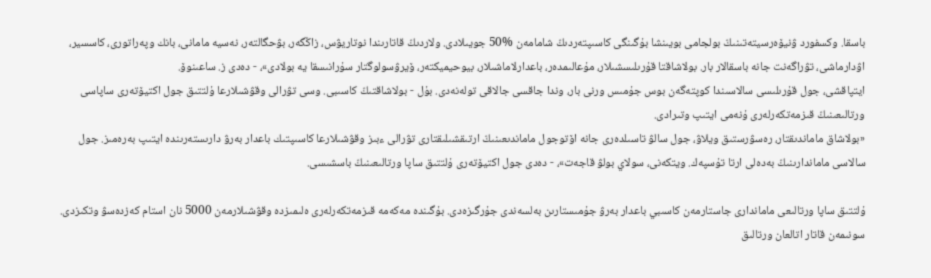باسقا. وكسفورد ۋنيۆەرسيتەتىنىڭ بولجامى بويىنشا بۇگىنگى كاسىپتەردىڭ شامامەن %50 جويىلادى. ولاردىڭ قاتارىندا نوتاريۋس، زاڭگەر، بۋحگالتەر، نەسيە مامانى، بانك وپەراتورى، كاسسير، اۋدارماشى، تۋراگەنت جانە باسقالار بار. بولاشاقتا قۇرىلىسشىلار، مۇعالىمدەر، باعدارلاماشىلار، بيوحيميكتەر، ۆيرۋسولوگتار سۇرانىسقا يە بولادى»، - دەدى ز. ساعىنوۆ.
ايتپاقشى، جول قۇرىلىسى سالاسىندا كوپتەگەن بوس جۇمىس ورنى بار، وندا جاقسى جالاقى تولەنەدى. بۇل - بولاشاقتىڭ كاسىبى. وسى تۋرالى وقۋشىلارعا ۇلتتىق جول اكتيۆتەرى ساپاسى ورتالىعىنىڭ قىزمەتكەرلەرى ۇنەمى ايتىپ وتىرادى.
«بولاشاق ماماندىقتار، رەسۋرستىق ويلاۋ، جول سالۋ تاسىلدەرى جانە اۆتوجول ماماندىعىنىڭ ارتىقشىلىقتارى تۋرالى ءبىز وقۋشىلارعا كاسىپتىك باعدار بەرۋ دارىستەرىندە ايتىپ بەرەمىز. جول سالاسى ماماندارىنىڭ بەدەلى ارتا تۇسپەك. ويتكەنى، سولاي بولۋ قاجەت»، - دەدى جول اكتيۆتەرى ۇلتتىق ساپا ورتالىعىنىڭ باسشىسى.

ۇلتتىق ساپا ورتالىعى ماماندارى جاستارمەن كاسىبي باعدار بەرۋ جۇمىستارىن بەلسەندى جۇرگىزەدى. بۇگىندە مەكەمە قىزمەتكەرلەرى ەلىمىزدە وقۋشىلارمەن 5000 نان استام كەزدەسۋ وتكىزدى. سونىمەن قاتار اتالعان ورتالىق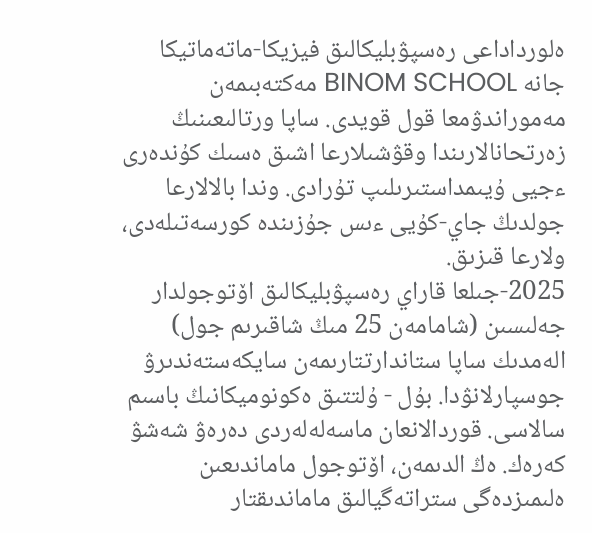ەلورداداعى رەسپۋبليكالىق فيزيكا-ماتەماتيكا جانە BINOM SCHOOL مەكتەبىمەن مەموراندۋمعا قول قويدى. ساپا ورتالىعىنىڭ زەرتحانالارىندا وقۋشىلارعا اشىق ەسىك كۇندەرى ءجيى ۇيىمداستىرىلىپ تۇرادى. وندا بالالارعا جولدىڭ جاي-كۇيى ءىس جۇزىندە كورسەتىلەدى، ولارعا قىزىق.
2025-جىلعا قاراي رەسپۋبليكالىق اۆتوجولدار جەلىسىن (شامامەن 25 مىڭ شاقىرىم جول) الەمدىك ساپا ستاندارتتارىمەن سايكەستەندىرۋ جوسپارلانۋدا. بۇل - ۇلتتىق ەكونوميكانىڭ باسىم سالاسى. قوردالانعان ماسەلەلەردى دەرەۋ شەشۋ كەرەك. ەڭ الدىمەن، اۆتوجول ماماندىعىن ەلىمىزدەگى ستراتەگيالىق ماماندىقتار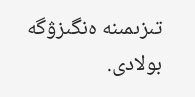تىزىمىنە ەنگىزۋگە بولادى.